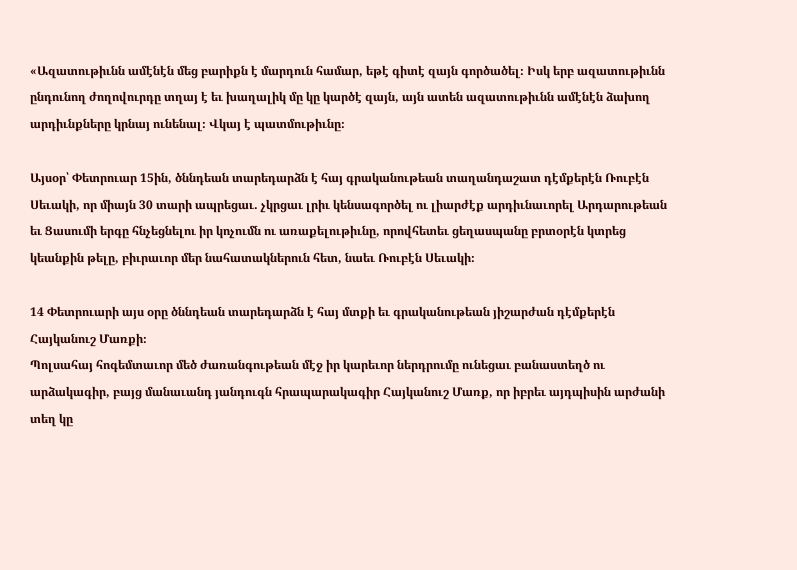«Ազատութիւնն ամէնէն մեց բարիքն է մարդուն համար, եթէ գիտէ զայն գործածել։ Իսկ երբ ազատութիւնն ընդունող ժողովուրդը տղայ է եւ խաղալիկ մը կը կարծէ զայն, այն ատեն ազատութիւնն ամէնէն ձախող արդիւնքները կրնայ ունենալ։ Վկայ է պատմութիւնը։

Այսօր՝ Փետրուար 15ին, ծննդեան տարեդարձն է հայ գրականութեան տաղանդաշատ դէմքերէն Ռուբէն Սեւակի, որ միայն 30 տարի ապրեցաւ. չկրցաւ լրիւ կենսագործել ու լիարժէք արդիւնաւորել Արդարութեան եւ Ցասումի երգը հնչեցնելու իր կոչումն ու առաքելութիւնը, որովհետեւ ցեղասպանը բրտօրէն կտրեց կեանքին թելը, բիւրաւոր մեր նահատակներուն հետ, նաեւ Ռուբէն Սեւակի։

14 Փետրուարի այս օրը ծննդեան տարեդարձն է հայ մտքի եւ գրականութեան յիշարժան դէմքերէն Հայկանուշ Մառքի։
Պոլսահայ հոգեմտաւոր մեծ ժառանգութեան մէջ իր կարեւոր ներդրումը ունեցաւ բանաստեղծ ու արձակագիր, բայց մանաւանդ յանդուգն հրապարակագիր Հայկանուշ Մառք, որ իբրեւ այդպիսին արժանի տեղ կը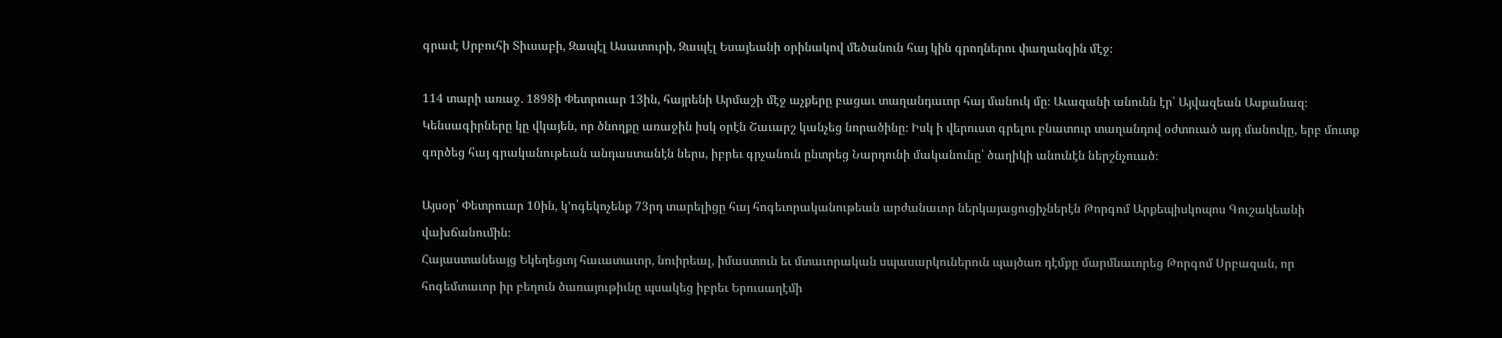գրաւէ Սրբուհի Տիւսաբի, Զապէլ Ասատուրի, Զապէլ Եսայեանի օրինակով մեծանուն հայ կին գրողներու փաղանգին մէջ։

114 տարի առաջ. 1898ի Փետրուար 13ին, հայրենի Արմաշի մէջ աչքերը բացաւ տաղանդաւոր հայ մանուկ մը։ Աւազանի անունն էր՝ Այվազեան Ասքանազ։ Կենսագիրները կը վկայեն, որ ծնողքը առաջին իսկ օրէն Շաւարշ կանչեց նորածինը։ Իսկ ի վերուստ գրելու բնատուր տաղանդով օժտուած այդ մանուկը, երբ մուտք գործեց հայ գրականութեան անդաստանէն ներս, իբրեւ գրչանուն ընտրեց Նարդունի մականունը՝ ծաղիկի անունէն ներշնչուած։

Այսօր՝ Փետրուար 10ին, կ'ոգեկոչենք 73րդ տարելիցը հայ հոգեւորականութեան արժանաւոր ներկայացուցիչներէն Թորգոմ Արքեպիսկոպոս Գուշակեանի վախճանումին։
Հայաստանեայց Եկեղեցւոյ հաւատաւոր, նուիրեալ, իմաստուն եւ մտաւորական սպասարկուներուն պայծառ դէմքը մարմնաւորեց Թորգոմ Սրբազան, որ հոգեմտաւոր իր բեղուն ծառայութիւնը պսակեց իբրեւ Երուսաղէմի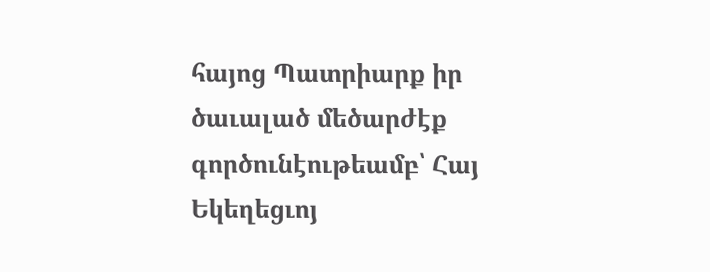հայոց Պատրիարք իր ծաւալած մեծարժէք գործունէութեամբ՝ Հայ Եկեղեցւոյ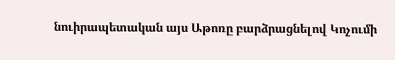նուիրապետական այս Աթոռը բարձրացնելով Կոչումի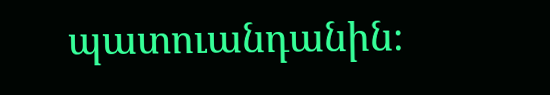պատուանդանին։